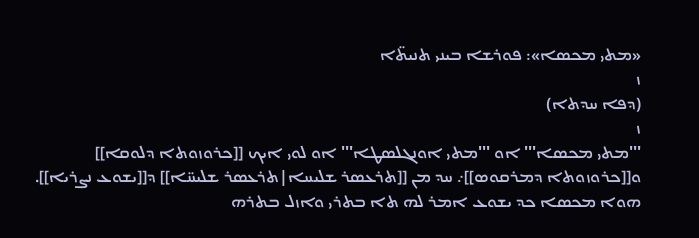«ܡܬܝ ܡܟܣܐ»: ܦܘܪܫܐ ܒܝܢܝ ܬܢܝܬ̈ܐ
ܙ
(ܕܦܐ ܚܕܬܐ)
ܙ
'''ܡܬܝ ܡܟܣܐ''' ܐܘ '''ܡܬܝ ܐܘܢܓܠܣܛܐ''' ܐܘ ܠܘܝ ܐܝܟ [[ܟܪܘܙܘܬܐ ܕܠܘܩܐ]] ܘ[[ܟܪܘܙܘܬܐ ܕܡܪܩܘܣ]]܇ ܚܕ ܡܢ [[ܬܪܥܣܪ ܫܠܝܚܐ|ܬܪܥܣܪ ܫܠܝܚ̈ܐ]] ܕ[[ܝܫܘܥ ܢܨܪܝܐ]]. ܗܘܐ ܡܟܣܐ ܟܕ ܝܫܘܥ ܐܡܪ ܠܗ ܬܐ ܒܬܪܝ ܘܐܙܠ ܒܬܪܗ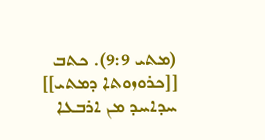(ܡܬܝ 9:9). ܟܬܒ [[ܟܪܘܙܘܬܐ ܕܡܬܝ]] ܚܕܐܚܕ ܡܢ ܐܪܒܥܐ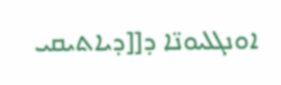ܐܘܢܓܠܝܘܢ̈ܐ ܕ[[ܕܝܐܬܝܩܝ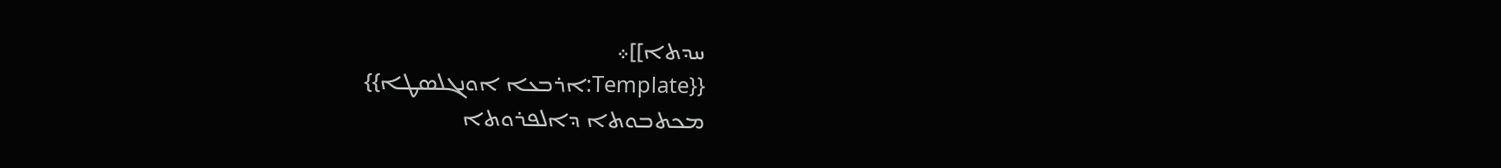ܚܕܬܐ]]܀
{{Template:ܐܪܒܥܐ ܐܘܢܓܠܣܛܐ}}
ܡܟܬܒܘܬܐ ܕܐܠܦܪܘܬܐ